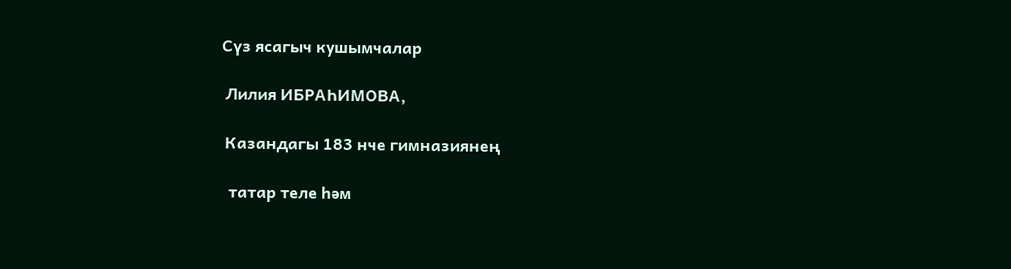Сүз ясагыч кушымчалар

 Лилия ИБРАҺИМОВА,

 Казандагы 183 нче гимназиянең

  татар теле һәм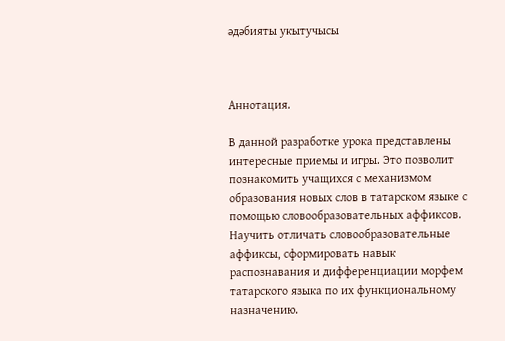әдәбияты укытучысы



Аннотация.

В данной разработке урока представлены интересные приемы и игры. Это позволит познакомить учащихся с механизмом образования новых слов в татарском языке с помощью словообразовательных аффиксов. Научить отличать словообразовательные аффиксы, сформировать навык распознавания и дифференциации морфем татарского языка по их функциональному назначению.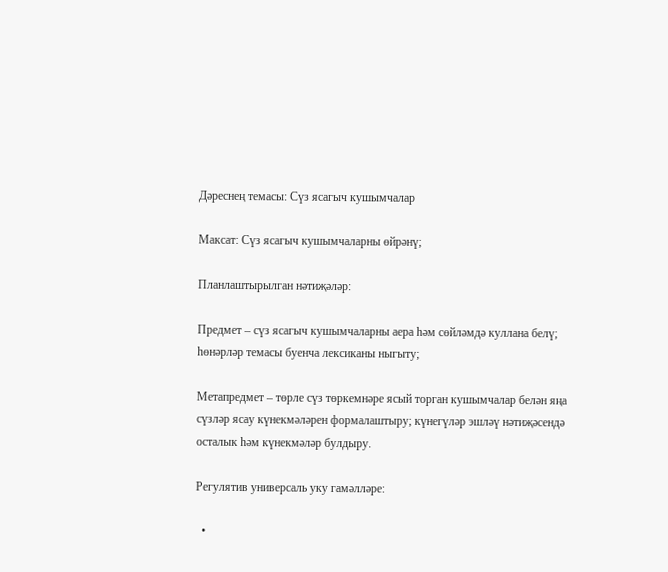Дәреснең темасы: Сүз ясагыч кушымчалар

Максат: Сүз ясагыч кушымчаларны өйрәнү;

Планлаштырылган нәтиҗәләр:

Предмет – сүз ясагыч кушымчаларны аера һәм сөйләмдә куллана белү; һөнәрләр темасы буенча лексиканы ныгыту;

Метапредмет – төрле сүз төркемнәре ясый торган кушымчалар белән яңа сүзләр ясау күнекмәләрен формалаштыру; күнегүләр эшләү нәтиҗәсендә осталык һәм күнекмәләр булдыру.

Регулятив универсаль уку гамәлләре:

  •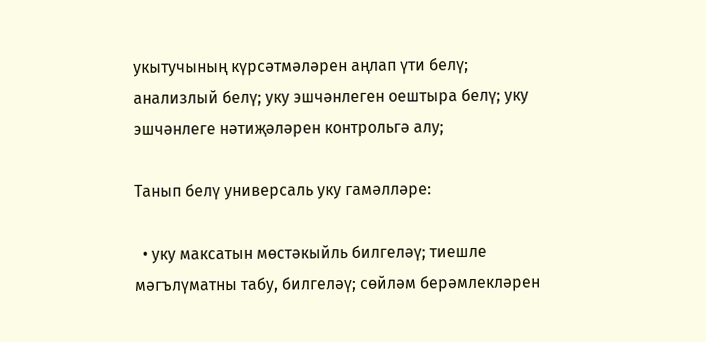укытучының күрсәтмәләрен аңлап үти белү; анализлый белү; уку эшчәнлеген оештыра белү; уку эшчәнлеге нәтиҗәләрен контрольгә алу;

Танып белү универсаль уку гамәлләре:

  • уку максатын мөстәкыйль билгеләү; тиешле мәгълүматны табу, билгеләү; сөйләм берәмлекләрен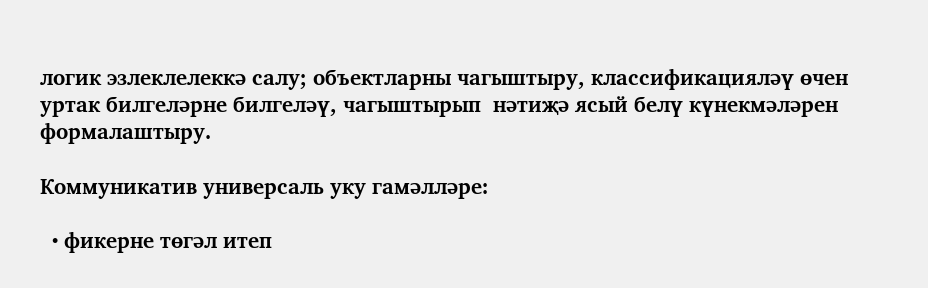логик эзлеклелеккә салу; объектларны чагыштыру, классификацияләү өчен уртак билгеләрне билгеләү, чагыштырып  нәтиҗә ясый белү күнекмәләрен формалаштыру.

Коммуникатив универсаль уку гамәлләре:

  • фикерне төгәл итеп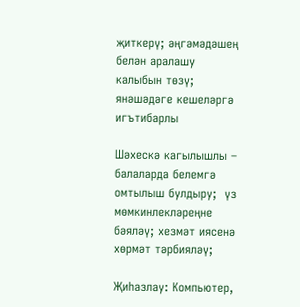җиткерү; әңгәмәдәшең белән аралашу калыбын төзү; янәшәдәге кешеләргә игътибарлы

Шәхескә кагылышлы – балаларда белемгә омтылыш булдыру;  үз мөмкинлекләреңне бәяләү; хезмәт иясенә хөрмәт тәрбияләү;

Җиһазлау: Компьютер,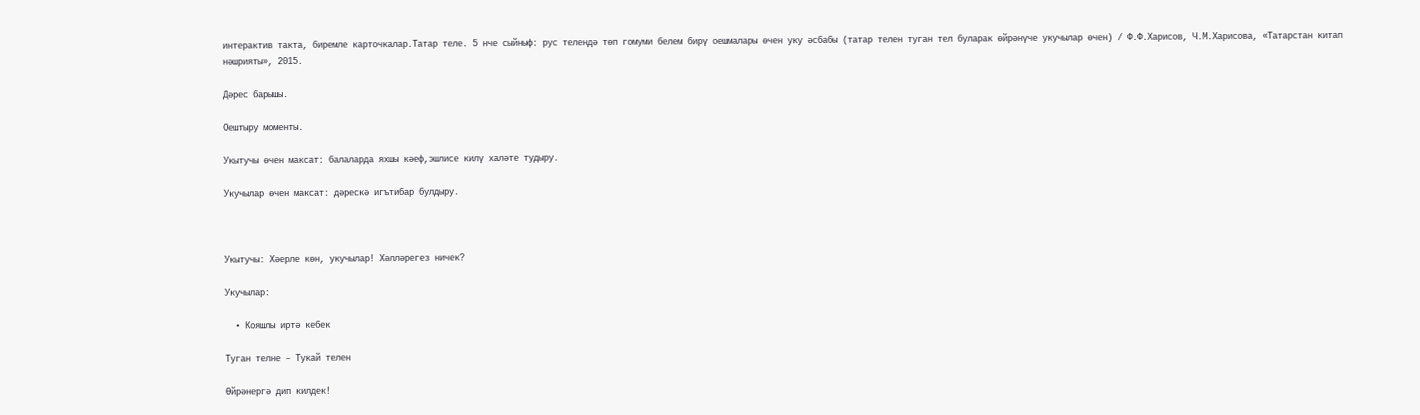интерактив такта, биремле карточкалар.Татар теле. 5 нче сыйныф: рус телендә төп гомуми белем бирү оешмалары өчен уку әсбабы (татар телен туган тел буларак өйрәнүче укучылар өчен) / Ф.Ф.Харисов, Ч.М.Харисова, «Татарстан китап нәшрияты», 2015.

Дәрес барышы.

Оештыру моменты.

Укытучы өчен максат: балаларда яхшы кәеф,эшлисе килү халәте тудыру.

Укучылар өчен максат: дәрескә игътибар булдыру.



Укытучы: Хәерле көн, укучылар! Хәлләрегез ничек?

Укучылар:

  • Кояшлы иртә кебек

Туган телне – Тукай телен

Өйрәнергә дип килдек!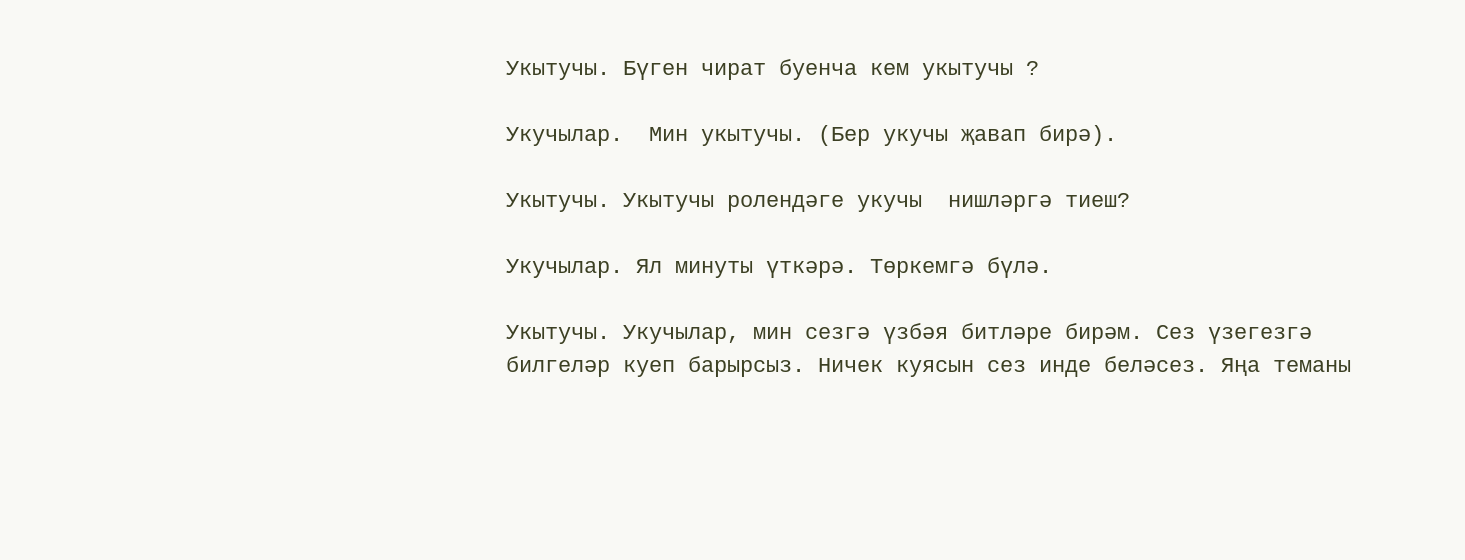Укытучы. Бүген чират буенча кем укытучы ?

Укучылар.  Мин укытучы. (Бер укучы җавап бирә).

Укытучы. Укытучы ролендәге укучы  нишләргә тиеш?

Укучылар. Ял минуты үткәрә. Төркемгә бүлә.

Укытучы. Укучылар, мин сезгә үзбәя битләре бирәм. Сез үзегезгә билгеләр куеп барырсыз. Ничек куясын сез инде беләсез. Яңа теманы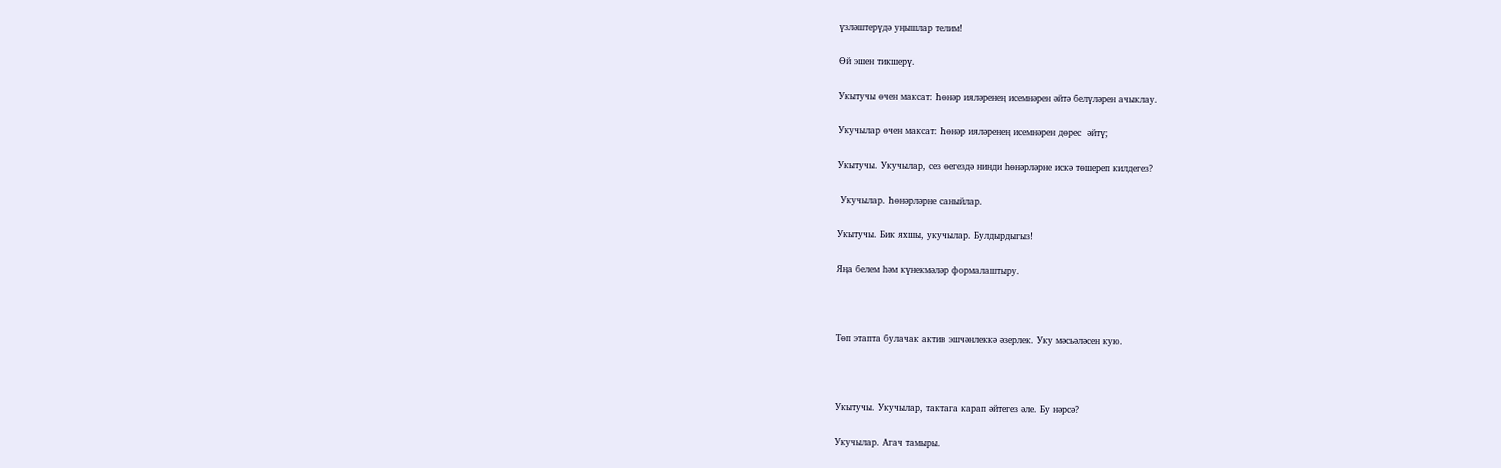үзләштерүдә уңышлар телим!

Өй эшен тикшерү.

Укытучы өчен максат: Һөнәр ияләренең исемнәрен әйтә белүләрен ачыклау.

Укучылар өчен максат: Һөнәр ияләренең исемнәрен дөрес  әйтү;

Укытучы. Укучылар, сез өегездә нинди һөнәрләрне искә төшереп килдегез?

 Укучылар. Һөнәрләрне саныйлар.

Укытучы. Бик яхшы, укучылар. Булдырдыгыз!

Яңа белем һәм күнекмәләр формалаштыру.



Төп этапта булачак актив эшчәнлеккә әзерлек. Уку мәсьәләсен кую.



Укытучы. Укучылар, тактага карап әйтегез әле. Бу нәрсә?

Укучылар. Агач тамыры.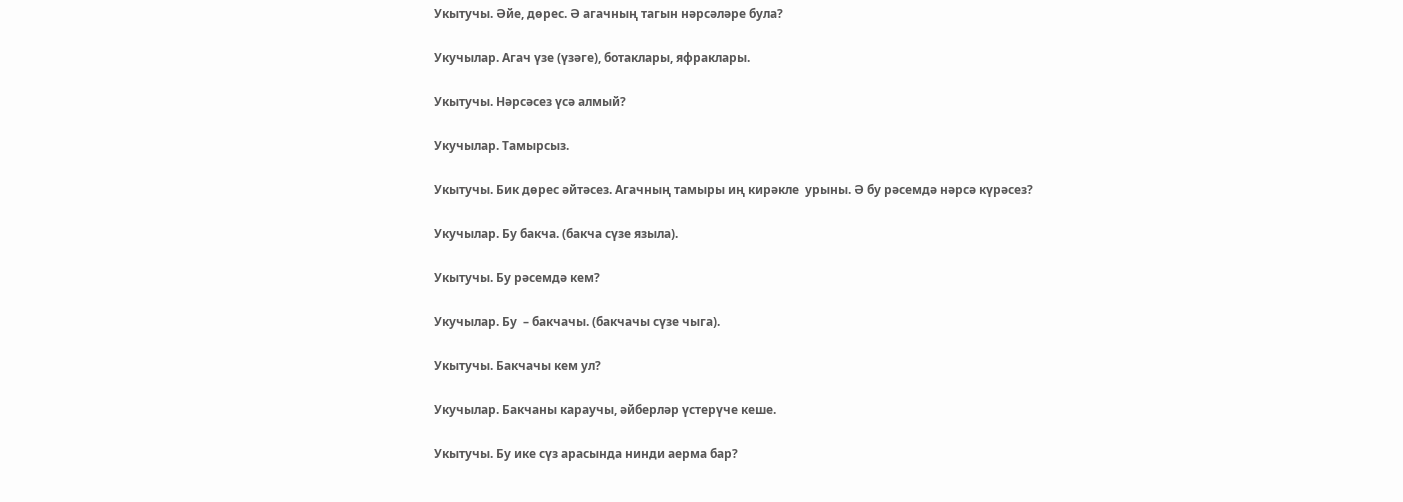Укытучы. Әйе, дөрес. Ә агачның тагын нәрсәләре була?

Укучылар. Агач үзе (үзәге), ботаклары, яфраклары.

Укытучы. Нәрсәсез үсә алмый?

Укучылар. Тамырсыз.

Укытучы. Бик дөрес әйтәсез. Агачның тамыры иң кирәкле  урыны. Ә бу рәсемдә нәрсә күрәсез?

Укучылар. Бу бакча. (бакча сүзе языла).

Укытучы. Бу рәсемдә кем?

Укучылар. Бу  – бакчачы. (бакчачы сүзе чыга).

Укытучы. Бакчачы кем ул?

Укучылар. Бакчаны караучы, әйберләр үстерүче кеше.

Укытучы. Бу ике сүз арасында нинди аерма бар?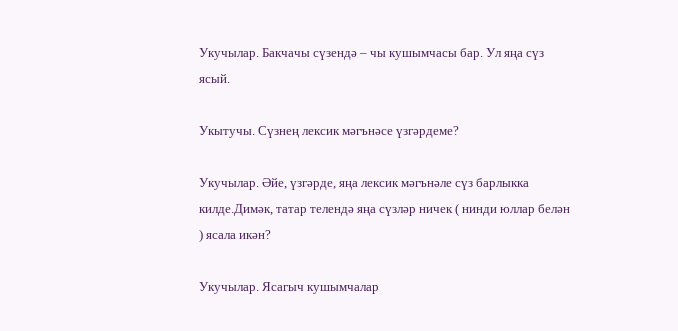Укучылар. Бакчачы сүзендә – чы кушымчасы бар. Ул яңа сүз ясый.

Укытучы. Сүзнең лексик мәгънәсе үзгәрдеме?

Укучылар. Әйе, үзгәрде, яңа лексик мәгънәле сүз барлыкка килде.Димәк, татар телендә яңа сүзләр ничек ( нинди юллар белән ) ясала икән?

Укучылар. Ясагыч кушымчалар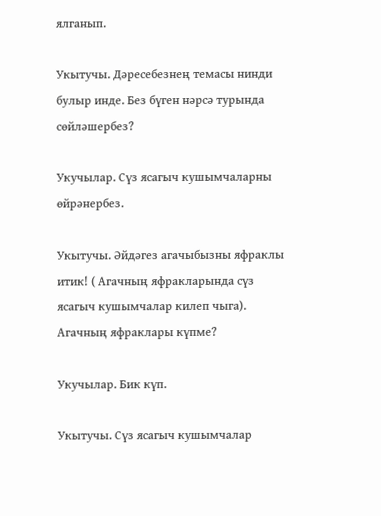ялганып.

Укытучы. Дәресебезнең темасы нинди булыр инде. Без бүген нәрсә турында сөйләшербез?

Укучылар. Сүз ясагыч кушымчаларны өйрәнербез.

Укытучы. Әйдәгез агачыбызны яфраклы итик! ( Агачның яфракларында сүз ясагыч кушымчалар килеп чыга). Агачның яфраклары күпме?

Укучылар. Бик күп.

Укытучы. Сүз ясагыч кушымчалар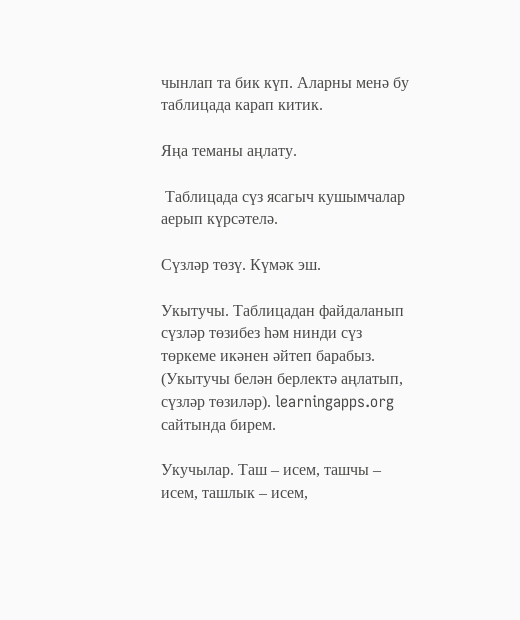чынлап та бик күп. Аларны менә бу таблицада карап китик.

Яңа теманы аңлату.

 Таблицада сүз ясагыч кушымчалар аерып күрсәтелә.

Сүзләр төзү. Күмәк эш.

Укытучы. Таблицадан файдаланып  сүзләр төзибез һәм нинди сүз төркеме икәнен әйтеп барабыз.  (Укытучы белән берлектә аңлатып, сүзләр төзиләр). learningapps.org сайтында бирем.

Укучылар. Таш – исем, ташчы – исем, ташлык – исем,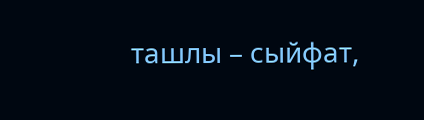ташлы – сыйфат,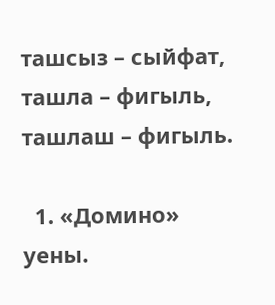ташсыз – сыйфат, ташла – фигыль, ташлаш – фигыль.

  1. «Домино» уены.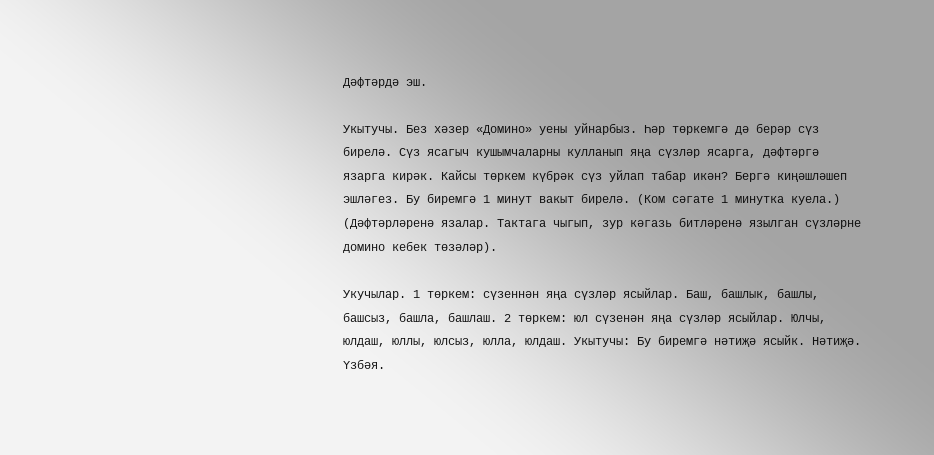Дәфтәрдә эш.

Укытучы. Без хәзер «Домино» уены уйнарбыз. Һәр төркемгә дә берәр сүз бирелә. Сүз ясагыч кушымчаларны кулланып яңа сүзләр ясарга, дәфтәргә язарга кирәк. Кайсы төркем күбрәк сүз уйлап табар икән? Бергә киңәшләшеп эшләгез. Бу биремгә 1 минут вакыт бирелә. (Ком сәгате 1 минутка куела.) (Дәфтәрләренә язалар. Тактага чыгып, зур кәгазь битләренә язылган сүзләрне домино кебек төзәләр).

Укучылар. 1 төркем: сүзеннән яңа сүзләр ясыйлар. Баш, башлык, башлы, башсыз, башла, башлаш. 2 төркем: юл сүзенән яңа сүзләр ясыйлар. Юлчы, юлдаш, юллы, юлсыз, юлла, юлдаш. Укытучы: Бу биремгә нәтиҗә ясыйк. Нәтиҗә. Үзбәя.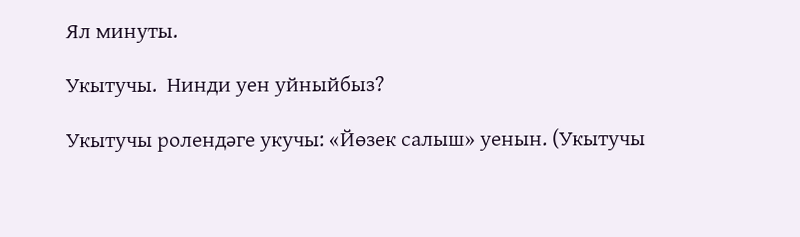Ял минуты.

Укытучы.  Нинди уен уйныйбыз?

Укытучы ролендәге укучы: «Йөзек салыш» уенын. (Укытучы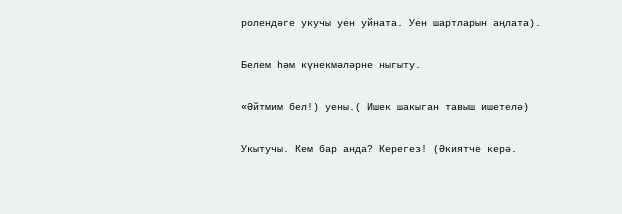ролендәге укучы уен уйната. Уен шартларын аңлата).

Белем һәм күнекмәләрне ныгыту.

«Әйтмим бел!) уены.( Ишек шакыган тавыш ишетелә)

Укытучы. Кем бар анда? Керегез! (Әкиятче керә.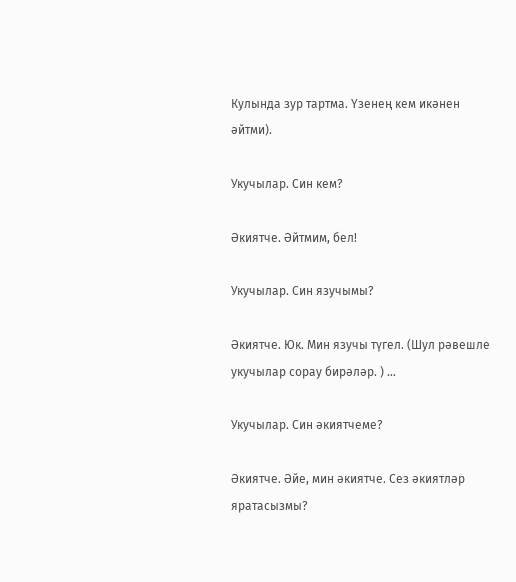Кулында зур тартма. Үзенең кем икәнен әйтми).

Укучылар. Син кем?

Әкиятче. Әйтмим, бел!

Укучылар. Син язучымы?

Әкиятче. Юк. Мин язучы түгел. (Шул рәвешле укучылар сорау бирәләр. ) …

Укучылар. Син әкиятчеме?

Әкиятче. Әйе, мин әкиятче. Сез әкиятләр яратасызмы?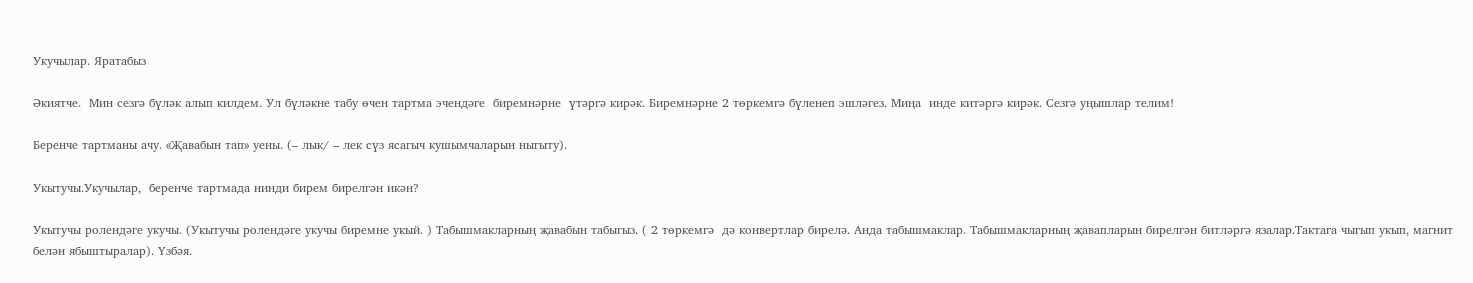Укучылар. Яратабыз

Әкиятче.  Мин сезгә бүләк алып килдем. Ул бүләкне табу өчен тартма эчендәге  биремнәрне  үтәргә кирәк. Биремнәрне 2 төркемгә бүленеп эшләгез. Миңа  инде китәргә кирәк. Сезгә уңышлар телим!

Беренче тартманы ачу. «Җавабын тап» уены. (– лык/ – лек сүз ясагыч кушымчаларын ныгыту).

Укытучы.Укучылар,  беренче тартмада нинди бирем бирелгән икән?

Укытучы ролендәге укучы. (Укытучы ролендәге укучы биремне укый. ) Табышмакларның җавабын табыгыз. ( 2 төркемгә  дә конвертлар бирелә. Анда табышмаклар. Табышмакларның җавапларын бирелгән битләргә язалар.Тактага чыгып укып, магнит белән ябыштыралар). Үзбәя.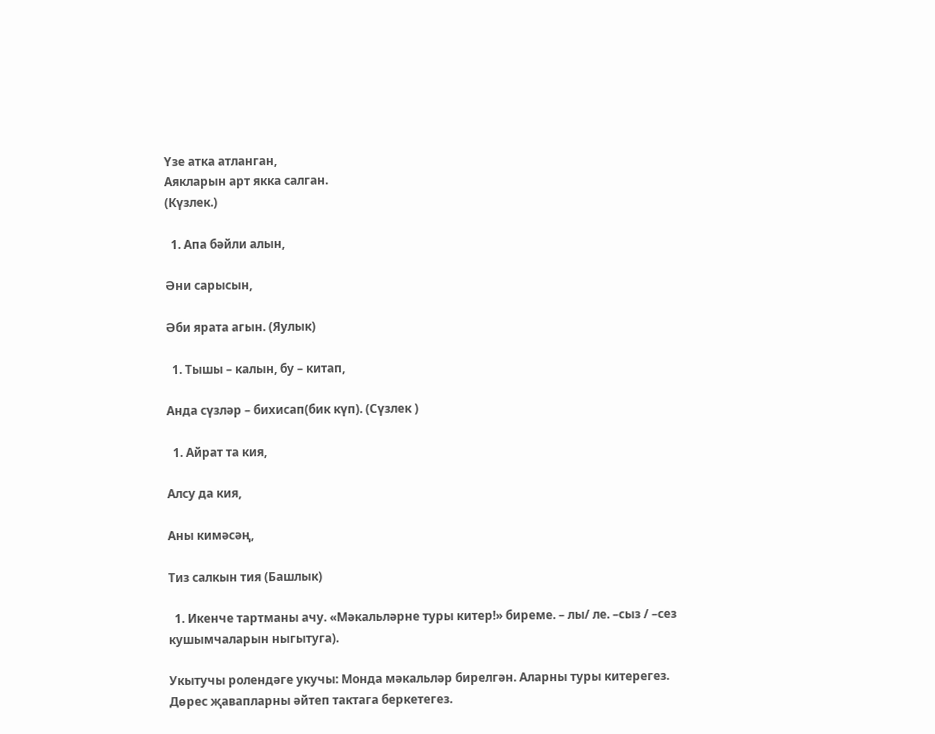Үзе атка атланган,
Аякларын арт якка салган.
(Күзлек.)

  1. Апа бәйли алын,

Әни сарысын,

Әби ярата агын. (Яулык)

  1. Тышы – калын, бу – китап,

Анда сүзләр – бихисап(бик күп). (Сүзлек )

  1. Айрат та кия,

Алсу да кия,

Аны кимәсәң,

Тиз салкын тия (Башлык)

  1. Икенче тартманы ачу. «Мәкальләрне туры китер!» биреме. – лы/ ле. –сыз / –сез кушымчаларын ныгытуга).

Укытучы ролендәге укучы: Монда мәкальләр бирелгән. Аларны туры китерегез. Дөрес җавапларны әйтеп тактага беркетегез.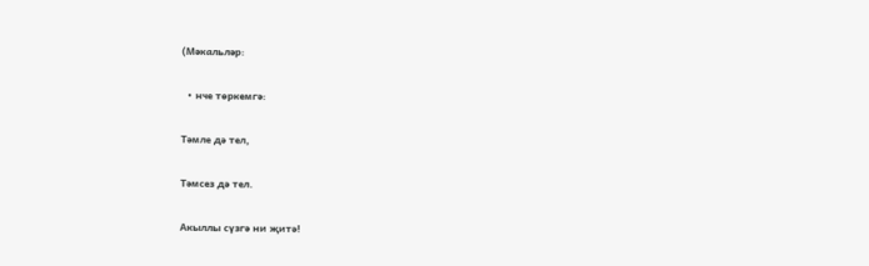(Мәкальләр:

  • нче төркемгә:

Тәмле дә тел,

Тәмсез дә тел.

Акыллы сүзгә ни җитә!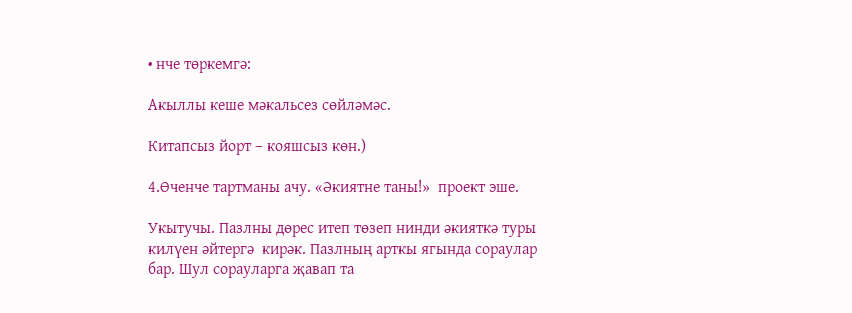• нче төркемгә:

Акыллы кеше мәкальсез сөйләмәс.

Китапсыз йорт – кояшсыз көн.)

4.Өченче тартманы ачу. «Әкиятне таны!»  проект эше.

Укытучы. Пазлны дөрес итеп төзеп нинди әкияткә туры килүен әйтергә  кирәк. Пазлның арткы ягында сораулар бар. Шул сорауларга җавап та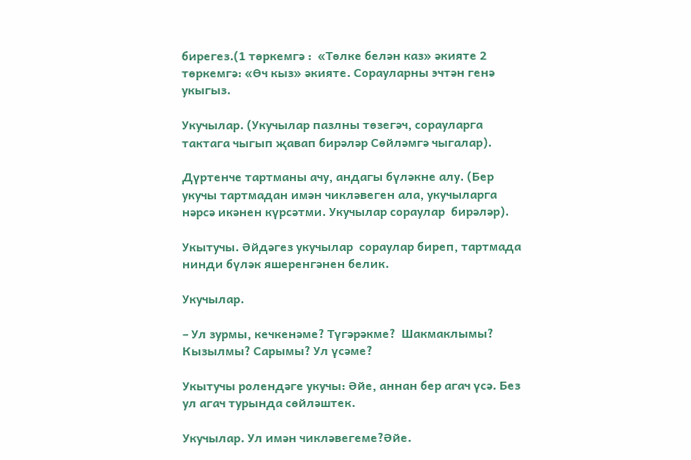бирегез.(1 төркемгә :  «Төлке белән каз» әкияте 2 төркемгә: «Өч кыз» әкияте. Сорауларны эчтән генә укыгыз.

Укучылар. (Укучылар пазлны төзегәч, сорауларга тактага чыгып җавап бирәләр Сөйләмгә чыгалар).

Дүртенче тартманы ачу, андагы бүләкне алу. (Бер укучы тартмадан имән чикләвеген ала, укучыларга нәрсә икәнен күрсәтми. Укучылар сораулар  бирәләр).

Укытучы. Әйдәгез укучылар  сораулар биреп, тартмада нинди бүләк яшеренгәнен белик.

Укучылар.

– Ул зурмы, кечкенәме? Түгәрәкме?  Шакмаклымы? Кызылмы? Сарымы? Ул үсәме?

Укытучы ролендәге укучы: Әйе, аннан бер агач үсә. Без ул агач турында сөйләштек.

Укучылар. Ул имән чикләвегеме?Әйе.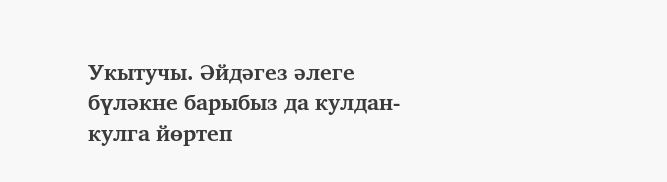Укытучы. Әйдәгез әлеге бүләкне барыбыз да кулдан-кулга йөртеп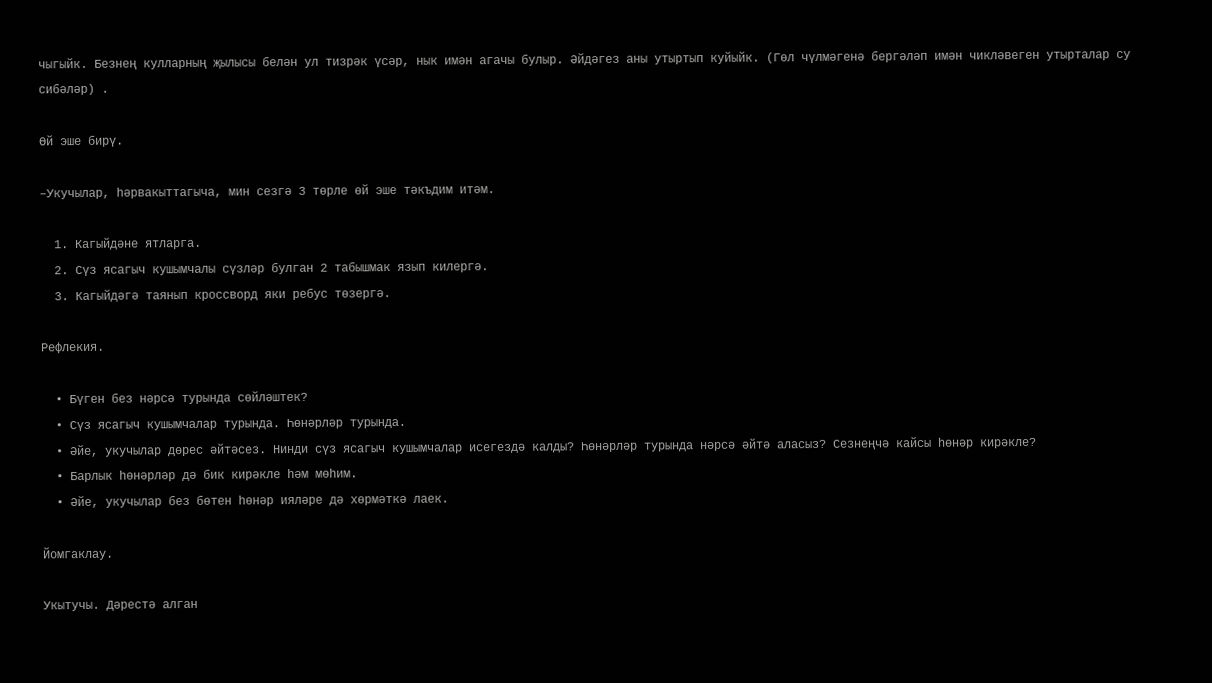чыгыйк. Безнең кулларның җылысы белән ул тизрәк үсәр, нык имән агачы булыр. Әйдәгез аны утыртып куйыйк. (Гөл чүлмәгенә бергәләп имән чикләвеген утырталар су сибәләр) .

Өй эше бирү.

–Укучылар, һәрвакыттагыча, мин сезгә 3 төрле өй эше тәкъдим итәм.

  1. Кагыйдәне ятларга.
  2. Сүз ясагыч кушымчалы сүзләр булган 2 табышмак язып килергә.
  3. Кагыйдәгә таянып кроссворд яки ребус төзергә.

Рефлекия.

  • Бүген без нәрсә турында сөйләштек?
  • Сүз ясагыч кушымчалар турында. Һөнәрләр турында.
  • Әйе, укучылар дөрес әйтәсез. Нинди сүз ясагыч кушымчалар исегездә калды? Һөнәрләр турында нәрсә әйтә аласыз? Сезнеңчә кайсы һөнәр кирәкле?
  • Барлык һөнәрләр дә бик кирәкле һәм мөһим.
  • Әйе, укучылар без бөтен һөнәр ияләре дә хөрмәткә лаек.

Йомгаклау.

Укытучы. Дәрестә алган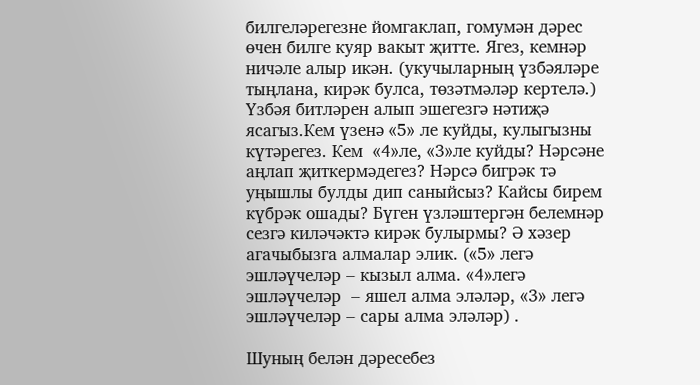билгеләрегезне йомгаклап, гомумән дәрес өчен билге куяр вакыт җитте. Ягез, кемнәр ничәле алыр икән. (укучыларның үзбәяләре тыңлана, кирәк булса, төзәтмәләр кертелә.) Үзбәя битләрен алып эшегезгә нәтиҗә ясагыз.Кем үзенә «5» ле куйды, кулыгызны күтәрегез. Кем  «4»ле, «3»ле куйды? Нәрсәне аңлап җиткермәдегез? Нәрсә бигрәк тә уңышлы булды дип саныйсыз? Кайсы бирем күбрәк ошады? Бүген үзләштергән белемнәр сезгә киләчәктә кирәк булырмы? Ә хәзер агачыбызга алмалар элик. («5» легә эшләүчеләр – кызыл алма. «4»легә эшләүчеләр  – яшел алма эләләр, «3» легә эшләүчеләр – сары алма эләләр) .

Шуның белән дәресебез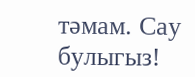тәмам. Сау булыгыз!